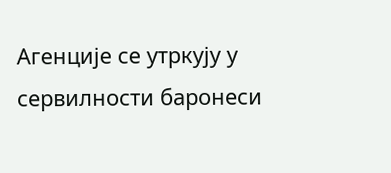Агенције се утркују у сервилности баронеси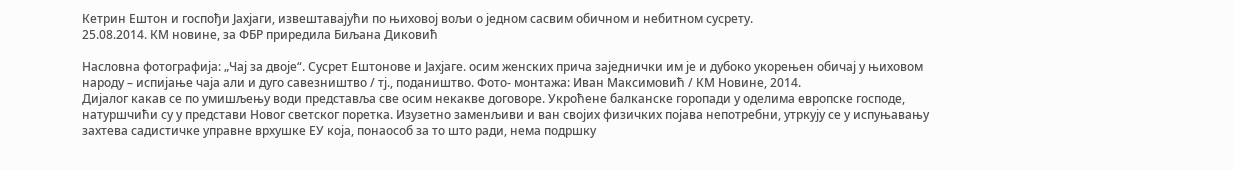Кетрин Ештон и госпођи Јахјаги, извештавајући по њиховој вољи о једном сасвим обичном и небитном сусрету.
25.08.2014. КМ новине, за ФБР приредила Биљана Диковић

Насловна фотографија: „Чај за двоје“. Сусрет Ештонове и Јахјаге. осим женских прича заједнички им је и дубоко укорењен обичај у њиховом народу – испијање чаја али и дуго савезништво / тј., подаништво. Фото- монтажа: Иван Максимовић / КМ Новине, 2014.
Дијалог какав се по умишљењу води представља све осим некакве договоре. Укроћене балканске горопади у оделима европске господе, натуршчићи су у представи Новог светског поретка. Изузетно заменљиви и ван својих физичких појава непотребни, утркују се у испуњавању захтева садистичке управне врхушке ЕУ која, понаособ за то што ради, нема подршку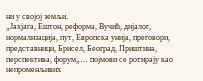ни у својој земљи.
„Јахјага, Ештон, реформа, Вучић, дијалог, нормализација, пут, Европска унија, преговори, представници, Брисел, Београд, Приштина, перспектива, форум„… појмови се ротирају као непроменљивих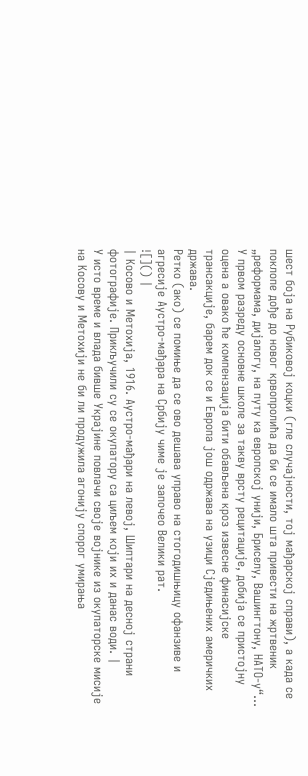шест боја на Рубиковој коцки (гле случајности, тој мађарској справи), а када се поклопе дође до новог крвопролића да би се имало шта привести на жртвеник „реформама, дијалогу, на путу ка европској унији, Бриселу, Вашингтону, НАТО-у“…
У првом разреду основне школе за такву врсту рецитације, добија се пристојну оцена а овако ће компензација бити обављена кроз извесне финасијске трансакције, барем док се и Европа још одржава на узици Сједињених америчких држава.
Ретко (ако) се помиње да се ово дешава управо на стогодишњицу офанзиве и агресије Аустро-мађара на Србију чиме је започео Велики рат.
![]() |
| Косово и Метохија, 1916. Аустро-мађари на левој, Шиптари на десној страни фотографије. Прикључили су се окупатору са циљем који их и данас води. |
У исто време и влада бивше Украјине повлачи своје војнике из окупаторске мисије на Косову и Метохији не би ли продужила агонију спорог умирања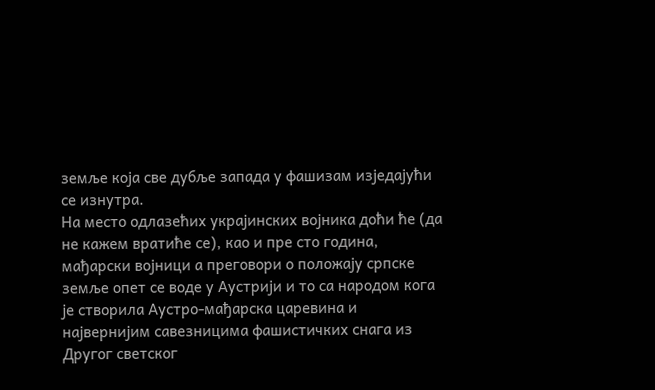земље која све дубље запада у фашизам изједајући се изнутра.
На место одлазећих украјинских војника доћи ће (да не кажем вратиће се), као и пре сто година, мађарски војници а преговори о положају српске земље опет се воде у Аустрији и то са народом кога је створила Аустро-мађарска царевина и највернијим савезницима фашистичких снага из Другог светског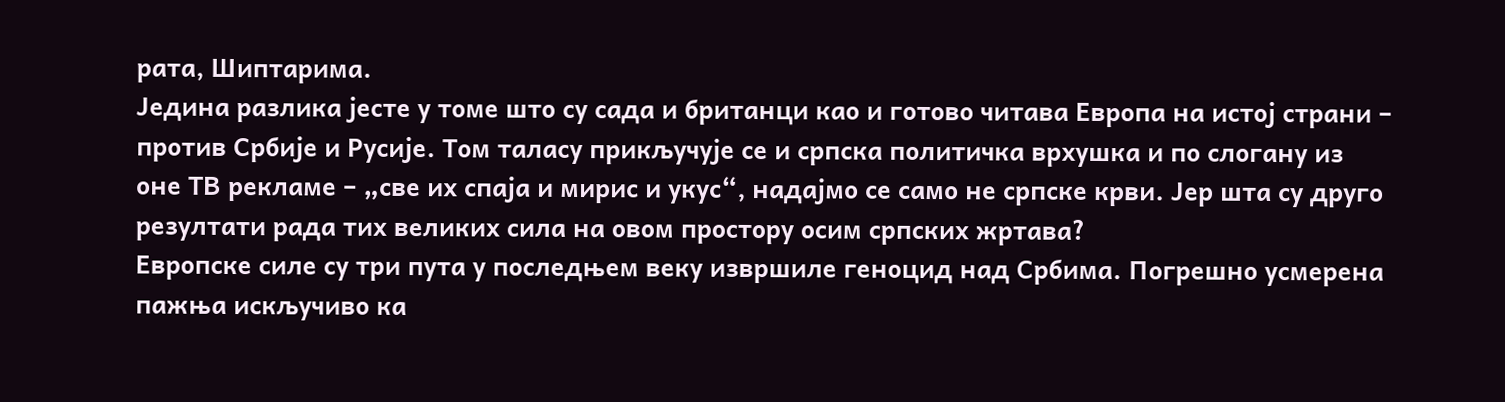рата, Шиптарима.
Једина разлика јесте у томе што су сада и британци као и готово читава Европа на истој страни – против Србије и Русије. Том таласу прикључује се и српска политичка врхушка и по слогану из оне ТВ рекламе – „све их спаја и мирис и укус“, надајмо се само не српске крви. Јер шта су друго резултати рада тих великих сила на овом простору осим српских жртава?
Европске силе су три пута у последњем веку извршиле геноцид над Србима. Погрешно усмерена пажња искључиво ка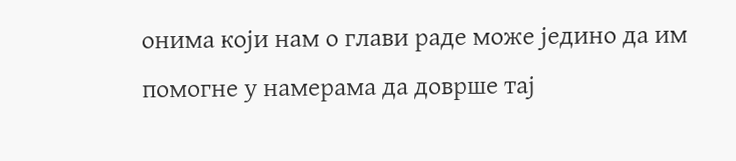онима који нам о глави раде може једино да им помогне у намерама да доврше тај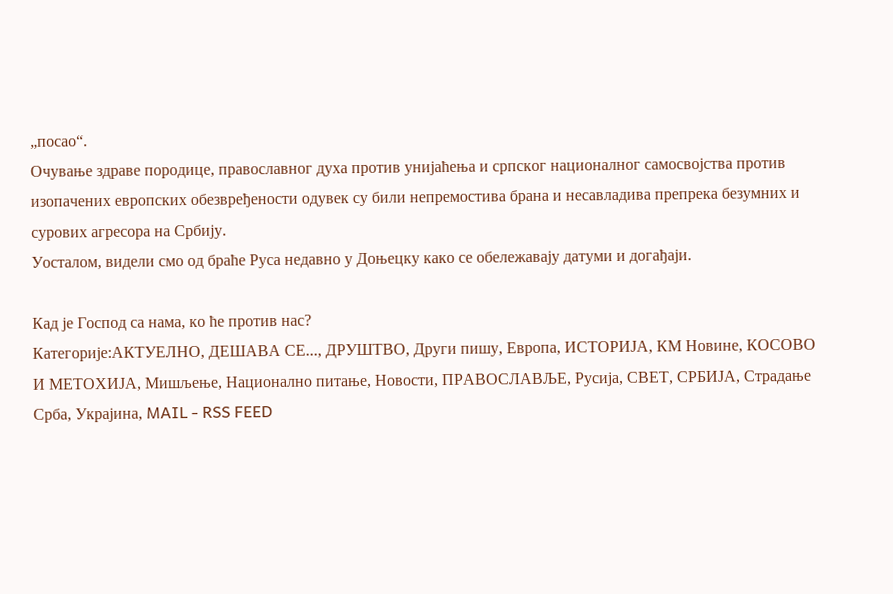„посао“.
Очување здраве породице, православног духа против унијаћења и српског националног самосвојства против изопачених европских обезвређености одувек су били непремостива брана и несавладива препрека безумних и сурових агресора на Србију.
Уосталом, видели смо од браће Руса недавно у Доњецку како се обележавају датуми и догађаји.

Кад је Господ са нама, ко ће против нас?
Категорије:АКТУЕЛНО, ДЕШАВА СЕ..., ДРУШТВО, Други пишу, Европа, ИСТОРИЈА, КМ Новине, КОСОВО И МЕТОХИЈА, Мишљење, Национално питање, Новости, ПРАВОСЛАВЉЕ, Русија, СВЕТ, СРБИЈА, Страдање Срба, Украјина, MAIL - RSS FEED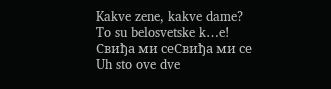Kakve zene, kakve dame?
To su belosvetske k…e!
Свиђа ми сеСвиђа ми се
Uh sto ove dve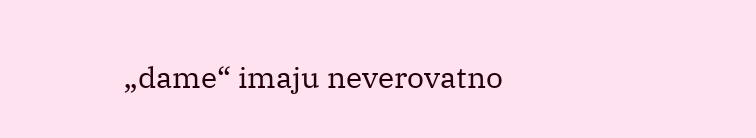„dame“ imaju neverovatno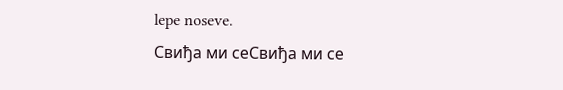lepe noseve.
Свиђа ми сеСвиђа ми се